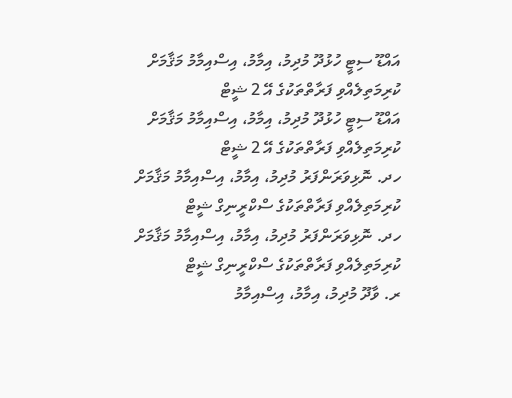އައްޑޫ ސިޓީ ހުޅުދޫ މުދިމު، އިމާމު، އިސްއިމާމު މަޤާމަށް ކުރިމަތިލެއްވި ފަރާތްތަކުގެ އޭ 2 ޝީޓް
އައްޑޫ ސިޓީ ހުޅުދޫ މުދިމު، އިމާމު، އިސްއިމާމު މަޤާމަށް ކުރިމަތިލެއްވި ފަރާތްތަކުގެ އޭ 2 ޝީޓް
ހދ. ނޮޅިވަރަންފަރު މުދިމު، އިމާމު، އިސްއިމާމު މަޤާމަށް ކުރިމަތިލެއްވި ފަރާތްތަކުގެ ސްކްރީނިގް ޝީޓް
ހދ. ނޮޅިވަރަންފަރު މުދިމު، އިމާމު، އިސްއިމާމު މަޤާމަށް ކުރިމަތިލެއްވި ފަރާތްތަކުގެ ސްކްރީނިގް ޝީޓް
ރ. ވާދޫ މުދިމު، އިމާމު، އިސްއިމާމު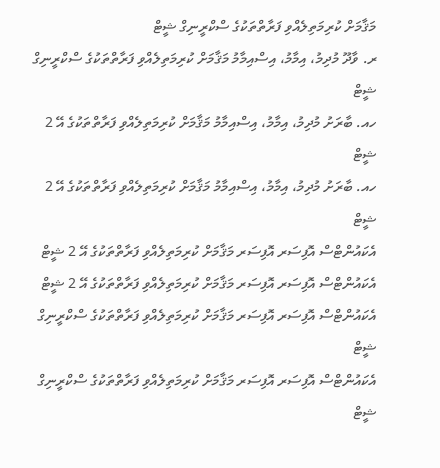މަޤާމަށް ކުރިމަތިލެއްވި ފަރާތްތަކުގެ ސްކްރީނިގް ޝީޓް
ރ. ވާދޫ މުދިމު، އިމާމު، އިސްއިމާމު މަޤާމަށް ކުރިމަތިލެއްވި ފަރާތްތަކުގެ ސްކްރީނިގް ޝީޓް
ހއ. ބާރަށު މުދިމު، އިމާމު، އިސްއިމާމު މަޤާމަށް ކުރިމަތިލެއްވި ފަރާތްތަކުގެ އޭ 2 ޝީޓް
ހއ. ބާރަށު މުދިމު، އިމާމު، އިސްއިމާމު މަޤާމަށް ކުރިމަތިލެއްވި ފަރާތްތަކުގެ އޭ 2 ޝީޓް
އެކައުންޓްސް އޮފިސަރ އޮފިސަރ މަޤާމަށް ކުރިމަތިލެއްވި ފަރާތްތަކުގެ އޭ 2 ޝީޓް
އެކައުންޓްސް އޮފިސަރ އޮފިސަރ މަޤާމަށް ކުރިމަތިލެއްވި ފަރާތްތަކުގެ އޭ 2 ޝީޓް
އެކައުންޓްސް އޮފިސަރ އޮފިސަރ މަޤާމަށް ކުރިމަތިލެއްވި ފަރާތްތަކުގެ ސްކްރީނިގް ޝީޓް
އެކައުންޓްސް އޮފިސަރ އޮފިސަރ މަޤާމަށް ކުރިމަތިލެއްވި ފަރާތްތަކުގެ ސްކްރީނިގް ޝީޓް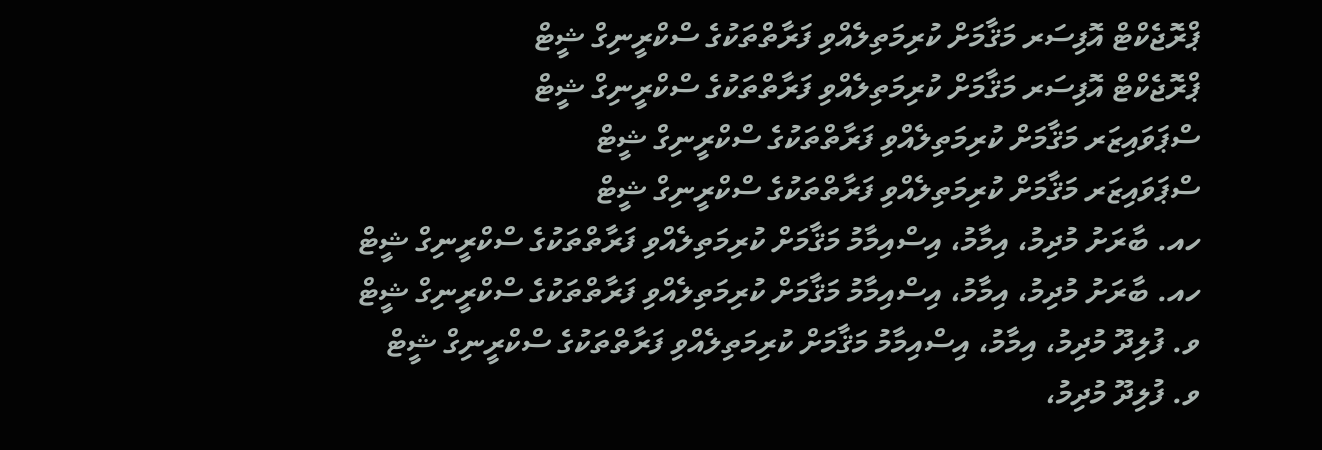ޕްރޮޖެކްޓް އޮފިސަރ މަޤާމަށް ކުރިމަތިލެއްވި ފަރާތްތަކުގެ ސްކްރީނިގް ޝީޓް
ޕްރޮޖެކްޓް އޮފިސަރ މަޤާމަށް ކުރިމަތިލެއްވި ފަރާތްތަކުގެ ސްކްރީނިގް ޝީޓް
ސްޕަވައިޒަރ މަޤާމަށް ކުރިމަތިލެއްވި ފަރާތްތަކުގެ ސްކްރީނިގް ޝީޓް
ސްޕަވައިޒަރ މަޤާމަށް ކުރިމަތިލެއްވި ފަރާތްތަކުގެ ސްކްރީނިގް ޝީޓް
ހއ. ބާރަށު މުދިމު، އިމާމު، އިސްއިމާމު މަޤާމަށް ކުރިމަތިލެއްވި ފަރާތްތަކުގެ ސްކްރީނިގް ޝީޓް
ހއ. ބާރަށު މުދިމު، އިމާމު، އިސްއިމާމު މަޤާމަށް ކުރިމަތިލެއްވި ފަރާތްތަކުގެ ސްކްރީނިގް ޝީޓް
ވ. ފުލިދޫ މުދިމު، އިމާމު، އިސްއިމާމު މަޤާމަށް ކުރިމަތިލެއްވި ފަރާތްތަކުގެ ސްކްރީނިގް ޝީޓް
ވ. ފުލިދޫ މުދިމު،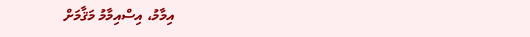އިމާމު، އިސްއިމާމު މަޤާމަށް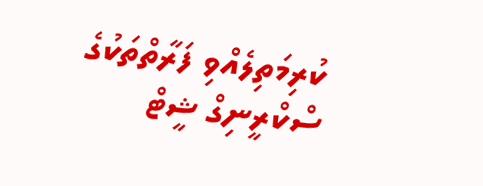ކުރިމަތިލެއްވި ފަރާތްތަކުގެ ސްކްރީނިގް ޝީޓް